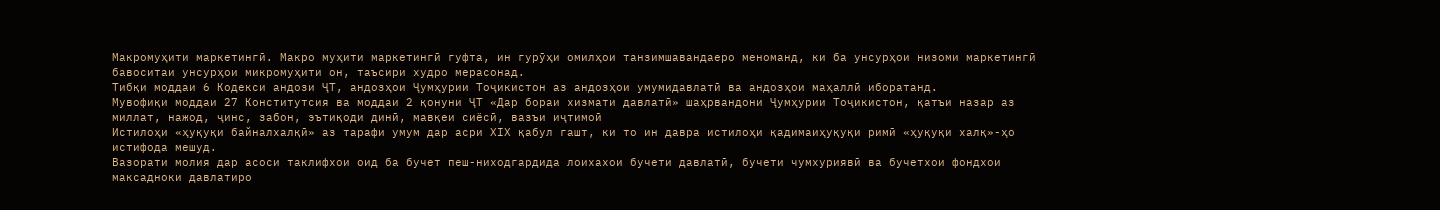Макромуҳити маркетингӣ. Макро муҳити маркетингӣ гуфта, ин гурӯҳи омилҳои танзимшавандаеро меноманд, ки ба унсурҳои низоми маркетингӣ бавоситаи унсурҳои микромуҳити он, таъсири худро мерасонад.
Тибқи моддаи 6 Кодекси андози ҶТ, андозҳои Ҷумҳурии Тоҷикистон аз андозҳои умумидавлатӣ ва андозҳои маҳаллӣ иборатанд.
Мувофиқи моддаи 27 Конститутсия ва моддаи 2 қонуни ҶТ «Дар бораи хизмати давлатӣ» шаҳрвандони Ҷумҳурии Тоҷикистон, қатъи назар аз миллат, нажод, ҷинс, забон, эътиқоди динӣ, мавқеи сиёсӣ, вазъи иҷтимоӣ
Истилоҳи «ҳуқуқи байналхалқӣ» аз тарафи умум дар асри ХIХ қабул гашт, ки то ин давра истилоҳи қадимаиҳуқуқи римӣ «ҳуқуқи халқ»-ҳо истифода мешуд.
Вазорати молия дар асоси таклифхои оид ба бучет пеш-ниходгардида лоихахои бучети давлатӣ, бучети чумхуриявӣ ва бучетхои фондхои максадноки давлатиро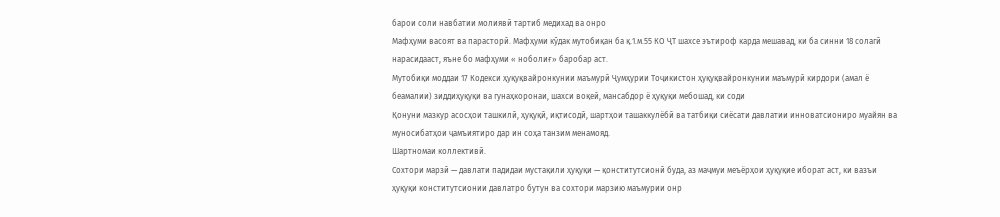барои соли навбатии молиявӣ тартиб медихад ва онро
Мафҳуми васоят ва парасторӣ. Мафҳуми кӯдак мутобиқан ба қ.1.м.55 КО ҶТ шахсе эътироф карда мешавад, ки ба синни 18 солагӣ нарасидааст, яъне бо мафҳуми « ноболиғ» баробар аст.
Мутобиқи моддаи 17 Кодекси ҳуқуқвайронкунии маъмурӣ Ҷумҳурии Тоҷикистон ҳуқуқвайронкунии маъмурӣ кирдори (амал ё беамалии) зиддиҳуқуқи ва гунаҳкоронаи, шахси воқеӣ, мансабдор ё ҳуқуқи мебошад, ки соди
Қонуни мазкур асосҳои ташкилӣ, ҳуқуқӣ, иқтисодӣ, шартҳои ташаккулёбӣ ва татбиқи сиёсати давлатии инноватсиониро муайян ва муносибатҳои ҷамъиятиро дар ин соҳа танзим менамояд.
Шартномаи коллективӣ.
Сохтори марзӣ — давлати падидаи мустақили ҳуқуқи — қонститутсионӣ буда, аз маҷмуи меъёрҳои ҳуқуқие иборат аст, ки вазъи ҳуқуқи конститутсионии давлатро бутун ва сохтори марзию маъмурии онр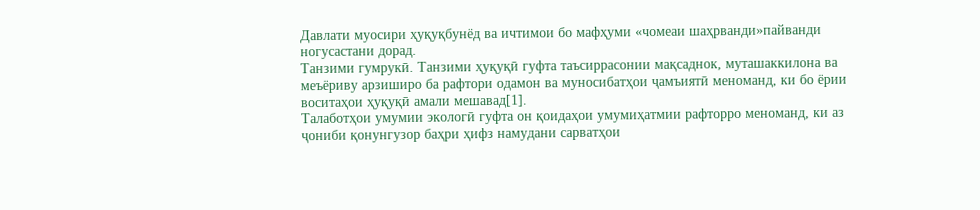Давлати муосири ҳуқуқбунёд ва ичтимои бо мафҳуми «чомеаи шаҳрванди»пайванди ногусастани дорад.
Танзими гумрукӣ. Танзими ҳуқуқӣ гуфта таъсиррасонии мақсаднок, муташаккилона ва меъёриву арзиширо ба рафтори одамон ва муносибатҳои ҷамъиятӣ меноманд, ки бо ёрии воситаҳои ҳуқуқӣ амали мешавад[1].
Талаботҳои умумии экологӣ гуфта он қоидаҳои умумиҳатмии рафторро меноманд, ки аз ҷониби қонунгузор баҳри ҳифз намудани сарватҳои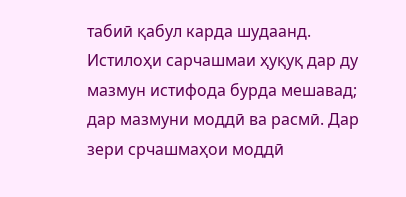табиӣ қабул карда шудаанд.
Истилоҳи сарчашмаи ҳуқуқ дар ду мазмун истифода бурда мешавад; дар мазмуни моддӣ ва расмӣ. Дар зери срчашмаҳои моддӣ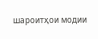шароитҳои модии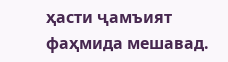ҳасти ҷамъият фаҳмида мешавад.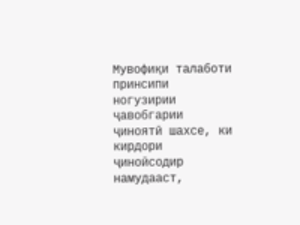Мувофиқи талаботи принсипи ногузирии ҷавобгарии ҷиноятӣ шахсе, ки кирдори ҷиноӣсодир намудааст,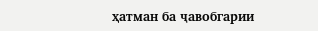ҳатман ба ҷавобгарии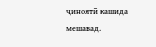ҷиноятӣ кашида мешавад.